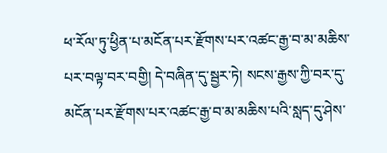ཕ་རོལ་ཏུ་ཕྱིན་པ་མངོན་པར་རྫོགས་པར་འཚང་རྒྱ་བ་མ་མཆིས་པར་བལྟ་བར་བགྱི། དེ་བཞིན་དུ་སྦྱར་ཏེ། སངས་རྒྱས་ཀྱི་བར་དུ་མངོན་པར་རྫོགས་པར་འཚང་རྒྱ་བ་མ་མཆིས་པའི་སླད་དུ་ཤེས་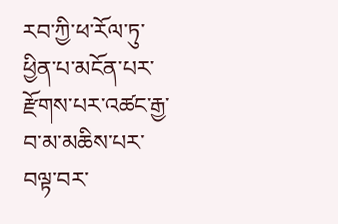རབ་ཀྱི་ཕ་རོལ་ཏུ་ཕྱིན་པ་མངོན་པར་རྫོགས་པར་འཚང་རྒྱ་བ་མ་མཆིས་པར་བལྟ་བར་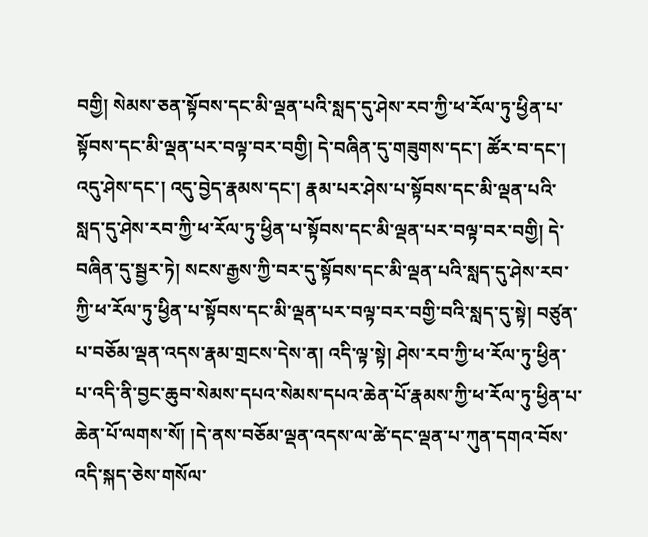བགྱི། སེམས་ཅན་སྟོབས་དང་མི་ལྡན་པའི་སླད་དུ་ཤེས་རབ་ཀྱི་ཕ་རོལ་ཏུ་ཕྱིན་པ་སྟོབས་དང་མི་ལྡན་པར་བལྟ་བར་བགྱི། དེ་བཞིན་དུ་གཟུགས་དང་། ཚོར་བ་དང་། འདུ་ཤེས་དང་། འདུ་བྱེད་རྣམས་དང་། རྣམ་པར་ཤེས་པ་སྟོབས་དང་མི་ལྡན་པའི་སླད་དུ་ཤེས་རབ་ཀྱི་ཕ་རོལ་ཏུ་ཕྱིན་པ་སྟོབས་དང་མི་ལྡན་པར་བལྟ་བར་བགྱི། དེ་བཞིན་དུ་སྦྱར་ཏེ། སངས་རྒྱས་ཀྱི་བར་དུ་སྟོབས་དང་མི་ལྡན་པའི་སླད་དུ་ཤེས་རབ་ཀྱི་ཕ་རོལ་ཏུ་ཕྱིན་པ་སྟོབས་དང་མི་ལྡན་པར་བལྟ་བར་བགྱི་བའི་སླད་དུ་སྟེ། བཙུན་པ་བཅོམ་ལྡན་འདས་རྣམ་གྲངས་དེས་ན། འདི་ལྟ་སྟེ། ཤེས་རབ་ཀྱི་ཕ་རོལ་ཏུ་ཕྱིན་པ་འདི་ནི་བྱང་ཆུབ་སེམས་དཔའ་སེམས་དཔའ་ཆེན་པོ་རྣམས་ཀྱི་ཕ་རོལ་ཏུ་ཕྱིན་པ་ཆེན་པོ་ལགས་སོ། །དེ་ནས་བཅོམ་ལྡན་འདས་ལ་ཚེ་དང་ལྡན་པ་ཀུན་དགའ་བོས་འདི་སྐད་ཅེས་གསོལ་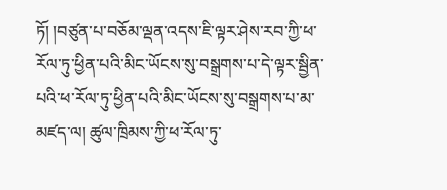ཏོ། །བཙུན་པ་བཅོམ་ལྡན་འདས་ཇི་ལྟར་ཤེས་རབ་ཀྱི་ཕ་རོལ་ཏུ་ཕྱིན་པའི་མིང་ཡོངས་སུ་བསྒྲགས་པ་དེ་ལྟར་སྦྱིན་པའི་ཕ་རོལ་ཏུ་ཕྱིན་པའི་མིང་ཡོངས་སུ་བསྒྲགས་པ་མ་མཛད་ལ། ཚུལ་ཁྲིམས་ཀྱི་ཕ་རོལ་ཏུ་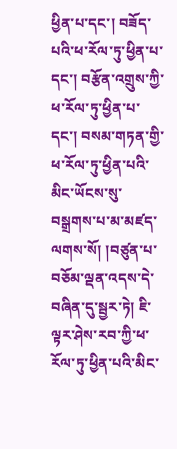ཕྱིན་པ་དང་། བཟོད་པའི་ཕ་རོལ་ཏུ་ཕྱིན་པ་དང་། བརྩོན་འགྲུས་ཀྱི་ཕ་རོལ་ཏུ་ཕྱིན་པ་དང་། བསམ་གཏན་གྱི་ཕ་རོལ་ཏུ་ཕྱིན་པའི་མིང་ཡོངས་སུ་བསྒྲགས་པ་མ་མཛད་ལགས་སོ། །བཙུན་པ་བཅོམ་ལྡན་འདས་དེ་བཞིན་དུ་སྦྱར་ཏེ། ཇི་ལྟར་ཤེས་རབ་ཀྱི་ཕ་རོལ་ཏུ་ཕྱིན་པའི་མིང་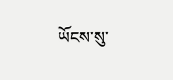ཡོངས་སུ་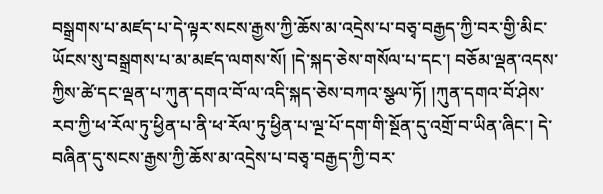བསྒྲགས་པ་མཛད་པ་དེ་ལྟར་སངས་རྒྱས་ཀྱི་ཆོས་མ་འདྲེས་པ་བཅྭ་བརྒྱད་ཀྱི་བར་གྱི་མིང་ཡོངས་སུ་བསྒྲགས་པ་མ་མཛད་ལགས་སོ། །དེ་སྐད་ཅེས་གསོལ་པ་དང་། བཅོམ་ལྡན་འདས་ཀྱིས་ཚེ་དང་ལྡན་པ་ཀུན་དགའ་བོ་ལ་འདི་སྐད་ཅེས་བཀའ་སྩལ་ཏོ། །ཀུན་དགའ་བོ་ཤེས་རབ་ཀྱི་ཕ་རོལ་ཏུ་ཕྱིན་པ་ནི་ཕ་རོལ་ཏུ་ཕྱིན་པ་ལྔ་པོ་དག་གི་སྔོན་དུ་འགྲོ་བ་ཡིན་ཞིང་། དེ་བཞིན་དུ་སངས་རྒྱས་ཀྱི་ཆོས་མ་འདྲེས་པ་བཅྭ་བརྒྱད་ཀྱི་བར་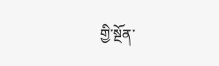གྱི་སྔོན་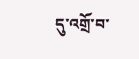དུ་འགྲོ་བ་